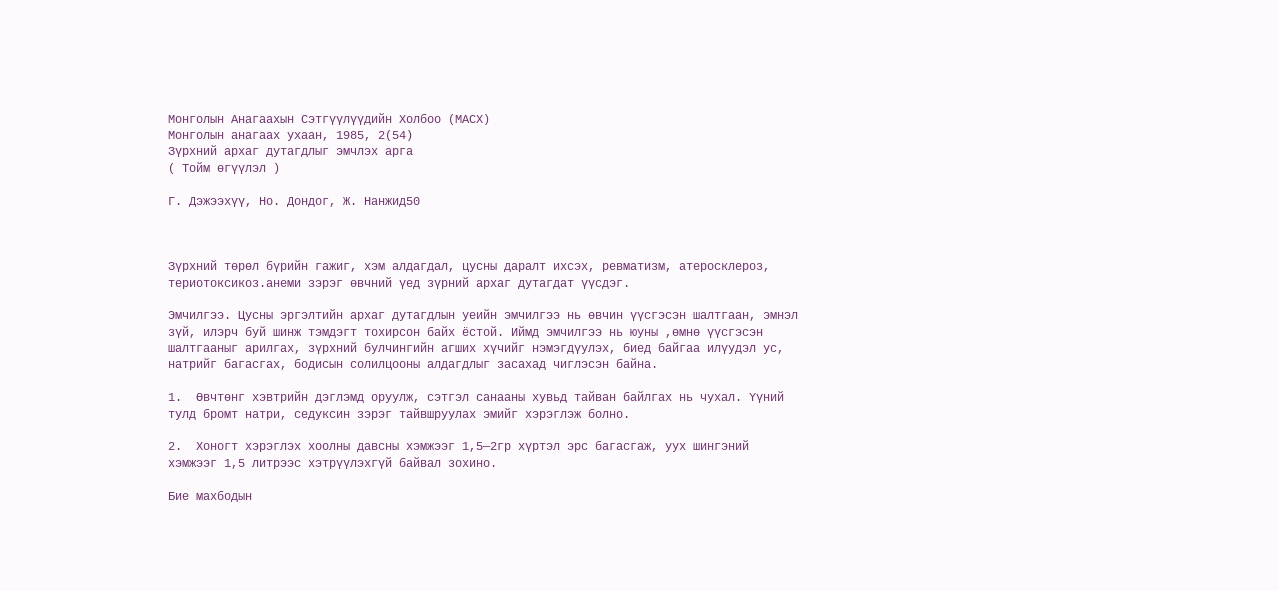Монголын Анагаахын Сэтгүүлүүдийн Холбоо (МАСХ)
Монголын анагаах ухаан, 1985, 2(54)
Зүрхний архаг дутагдлыг эмчлэх арга
( Тойм өгүүлэл )

Г. Дэжээхүү, Но. Дондог, Ж. Нанжид50



Зүрхний төрөл бүрийн гажиг, хэм алдагдал, цусны даралт ихсэх, ревматизм, атеросклероз, териотоксикоз.анеми зэрэг өвчний үед зүрний архаг дутагдат үүсдэг.

Эмчилгээ. Цусны эргэлтийн архаг дутагдлын уеийн эмчилгээ нь өвчин үүсгэсэн шалтгаан, эмнэл зүй, илэрч буй шинж тэмдэгт тохирсон байх ёстой. Иймд эмчилгээ нь юуны ,өмнө үүсгэсэн шалтгааныг арилгах, зүрхний булчингийн агших хүчийг нэмэгдүулэх, биед байгаа илүудэл ус, натрийг багасгах, бодисын солилцооны алдагдлыг засахад чиглэсэн байна.

1.  Өвчтөнг хэвтрийн дэглэмд оруулж, сэтгэл санааны хувьд тайван байлгах нь чухал. Үүний тулд бромт натри, седуксин зэрэг тайвшруулах эмийг хэрэглэж болно.

2.  Хоногт хэрэглэх хоолны давсны хэмжээг 1,5—2гр хүртэл эрс багасгаж, уух шингэний хэмжээг 1,5 литрээс хэтрүүлэхгүй байвал зохино.

Бие махбодын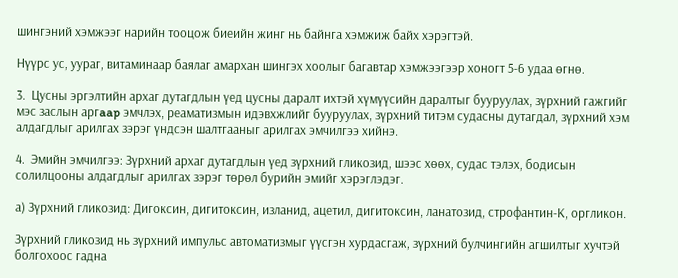шингэний хэмжээг нарийн тооцож биеийн жинг нь байнга хэмжиж байх хэрэгтэй.

Нүүрс ус, уураг, витаминаар баялаг амархан шингэх хоолыг багавтар хэмжээгээр хоногт 5-6 удаа өгнө.

3.  Цусны эргэлтийн архаг дутагдлын үед цусны даралт ихтэй хүмүүсийн даралтыг бууруулах, зүрхний гажгийг мэс заслын apгaap эмчлэх, реаматизмын идэвхжлийг бууруулах, зүрхний титэм судасны дутагдал, зүрхний хэм алдагдлыг арилгах зэрэг үндсэн шалтгааныг арилгах эмчилгээ хийнэ.

4.  Эмийн эмчилгээ: Зүрхний архаг дутагдлын үед зүрхний гликозид, шээс хөөх, судас тэлэх, бодисын солилцооны алдагдлыг арилгах зэрэг төрөл бурийн эмийг хэрэглэдэг.

а) Зүрхний гликозид: Дигоксин, дигитоксин, изланид, ацетил, дигитоксин, ланатозид, строфантин-К, оргликон.

Зүрхний гликозид нь зүрхний импульс автоматизмыг үүсгэн хурдасгаж, зүрхний булчингийн агшилтыг хучтэй болгохоос гадна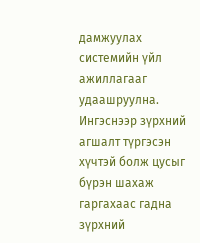дамжуулах системийн үйл ажиллагааг удаашруулна. Ингэснээр зүрхний агшалт түргэсэн хүчтэй болж цусыг бүрэн шахаж гаргахаас гадна зүрхний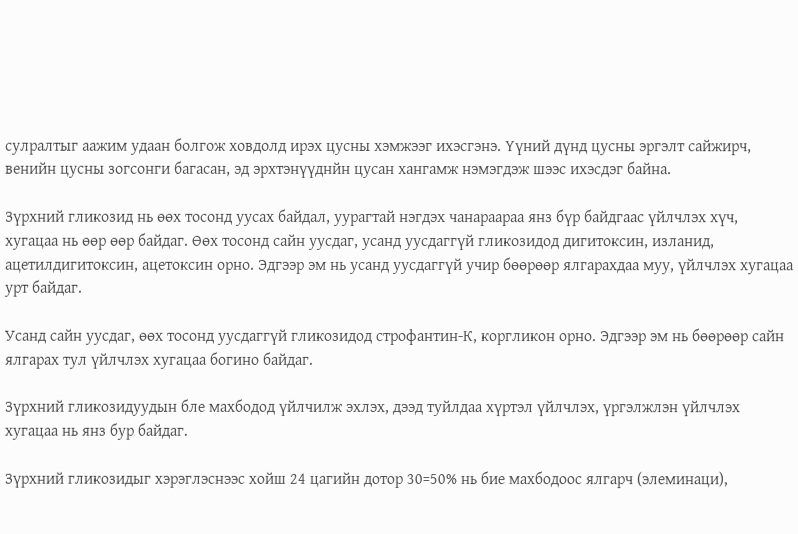сулралтыг аажим удаан болгож ховдолд ирэх цусны хэмжээг ихэсгэнэ. Үүний дүнд цусны эргэлт сайжирч, венийн цусны зогсонги багасан, эд эрхтэнүүднйн цусан хангамж нэмэгдэж шээс ихэсдэг байна.

Зүрхний гликозид нь өөх тосонд уусах байдал, уурагтай нэгдэх чанараараа янз бүр байдгаас үйлчлэх хүч, хугацаа нь өөр өөр байдаг. Өөх тосонд сайн уусдаг, усанд уусдаггүй гликозидод дигитоксин, изланид, ацетилдигитоксин, ацетоксин орно. Эдгээр эм нь усанд уусдаггүй учир бөөрөөр ялгарахдаа муу, үйлчлэх хугацаа урт байдаг.

Усанд сайн уусдаг, өөх тосонд уусдаггүй гликозидод строфантин-К, коргликон орно. Эдгээр эм нь бөөрөөр сайн ялгарах тул үйлчлэх хугацаа богино байдаг.

Зүрхний гликозидуудын бле махбодод үйлчилж эхлэх, дээд туйлдаа хүртэл үйлчлэх, үргэлжлэн үйлчлэх хугацаа нь янз бур байдаг.

Зүрхний гликозидыг хэрэглэснээс хойш 24 цагийн дотор 30=50% нь бие махбодоос ялгарч (элеминаци),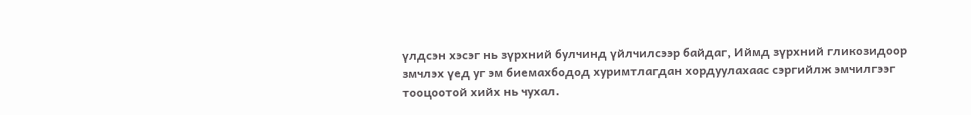үлдсэн хэсэг нь зүрхний булчинд үйлчилсээр байдаг, Иймд зүрхний гликозидоор змчлэх үед уг эм биемахбодод хуримтлагдан хордуулахаас сэргийлж эмчилгээг тооцоотой хийх нь чухал.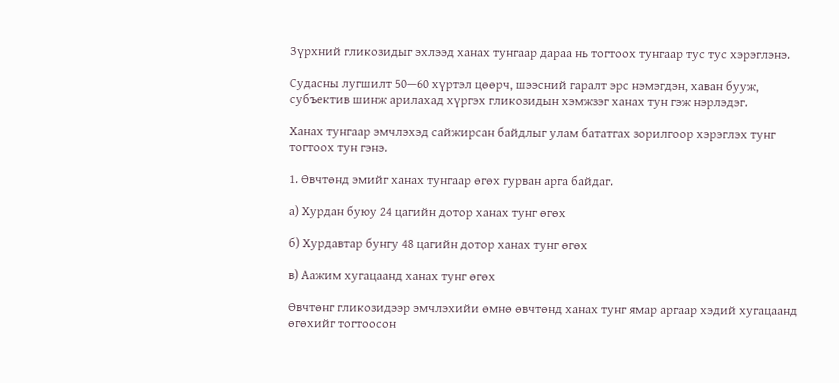Зүрхний гликозидыг эхлээд ханах тунгаар дараа нь тогтоох тунгаар тус тус хэрэглэнэ.

Судасны лугшилт 50—60 хүртэл цөөрч, шээсний гаралт эрс нэмэгдэн, хаван бууж, субъектив шинж арилахад хүргэх гликозидын хэмжзэг ханах тун гэж нэрлэдэг.

Ханах тунгаар эмчлэхэд сайжирсан байдлыг улам бататгах зорилгоор хэрэглэх тунг тогтоох тун гэнэ.

1. Өвчтөнд эмийг ханах тунгаар өгөх гурван арга байдаг.

а) Хурдан буюу 24 цагийн дотор ханах тунг өгөх

б) Хурдавтар бунгу 48 цагийн дотор ханах тунг өгөх

в) Аажим хугацаанд ханах тунг өгөх

Өвчтөнг гликозидээр эмчлэхийи өмнө өвчтөнд ханах тунг ямар аргаар хэдий хугацаанд өгөхийг тогтоосон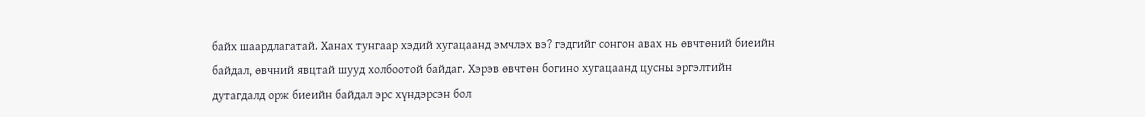байх шаардлагатай. Ханах тунгаар хэдий хугацаанд эмчлэх вэ? гэдгийг сонгон авах нь өвчтөний биеийн байдал, өвчний явцтай шууд холбоотой байдаг. Хэрэв өвчтөн богино хугацаанд цусны эргэлтийн дутагдалд орж биеийн байдал эрс хүндэрсэн бол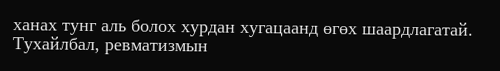ханах тунг аль болох хурдан хугацаанд өгөх шаардлагатай. Тухайлбал, ревматизмын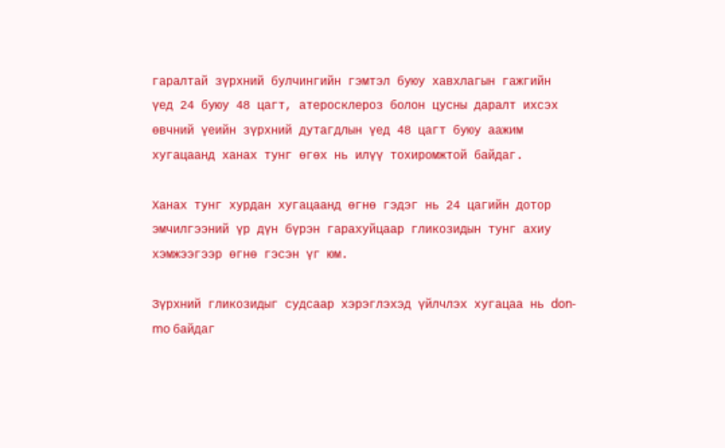гаралтай зүрхний булчингийн гэмтэл буюу хавхлагын гажгийн үед 24 буюу 48 цагт, атеросклероз болон цусны даралт ихсэх өвчний үеийн зүрхний дутагдлын үед 48 цагт буюу аажим хугацаанд ханах тунг өгөх нь илүү тохиромжтой байдаг.

Ханах тунг хурдан хугацаанд өгнө гэдэг нь 24 цагийн дотор эмчилгээний үр дүн бүрэн гарахуйцаар гликозидын тунг ахиу хэмжээгээр өгнө гэсэн үг юм.

Зүрхний гликозидыг судсаар хэрэглэхэд үйлчлэх хугацаа нь don-mo байдаг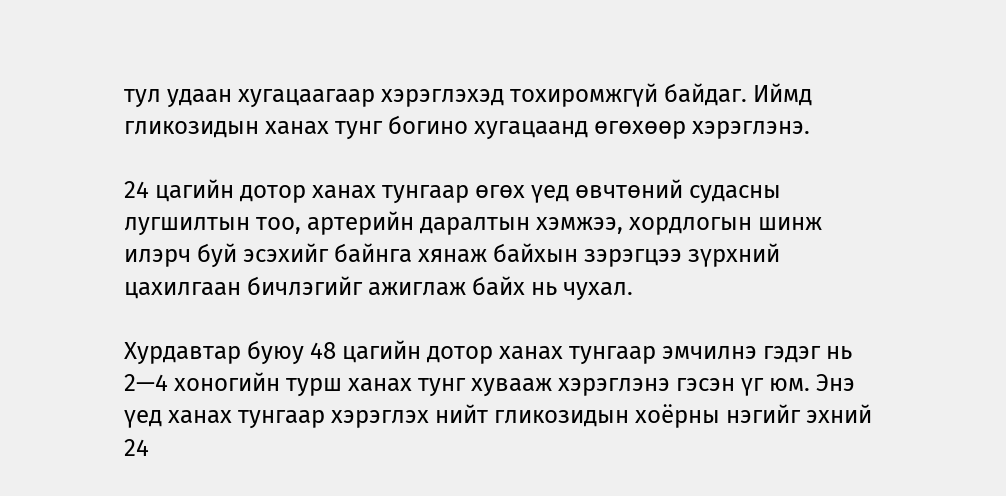тул удаан хугацаагаар хэрэглэхэд тохиромжгүй байдаг. Иймд гликозидын ханах тунг богино хугацаанд өгөхөөр хэрэглэнэ.

24 цагийн дотор ханах тунгаар өгөх үед өвчтөний судасны лугшилтын тоо, артерийн даралтын хэмжээ, хордлогын шинж илэрч буй эсэхийг байнга хянаж байхын зэрэгцээ зүрхний цахилгаан бичлэгийг ажиглаж байх нь чухал.

Хурдавтар буюу 48 цагийн дотор ханах тунгаар эмчилнэ гэдэг нь 2—4 хоногийн турш ханах тунг хувааж хэрэглэнэ гэсэн үг юм. Энэ үед ханах тунгаар хэрэглэх нийт гликозидын хоёрны нэгийг эхний 24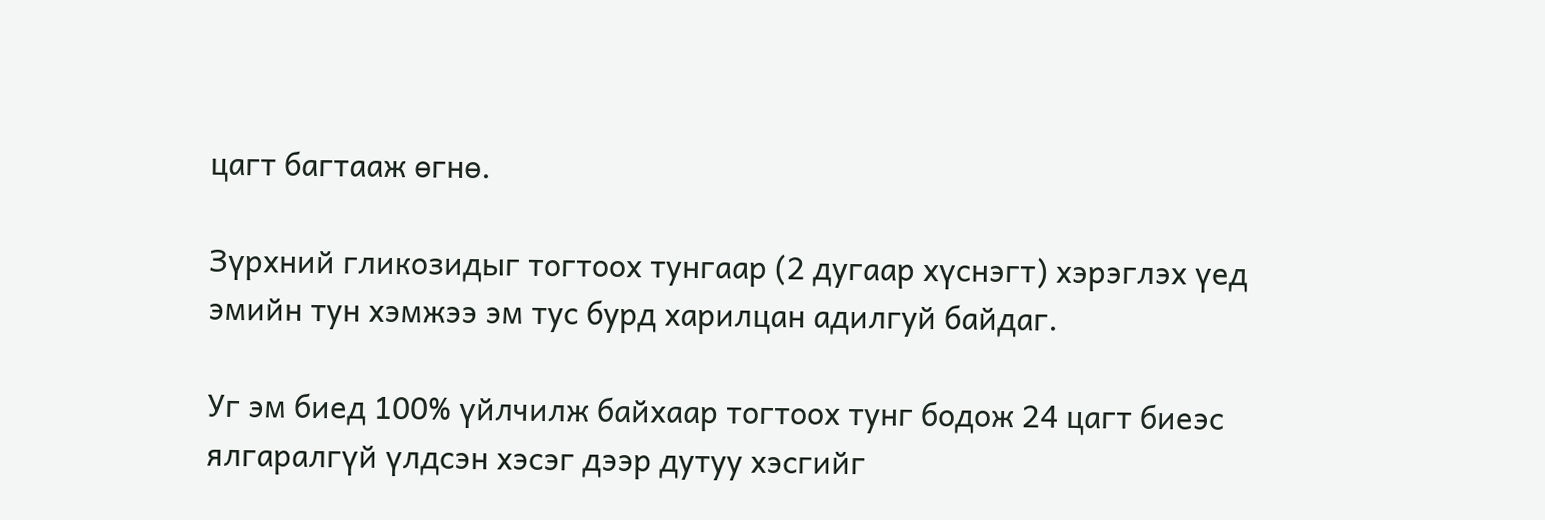цагт багтааж өгнө.

Зүрхний гликозидыг тогтоох тунгаар (2 дугаар хүснэгт) хэрэглэх үед эмийн тун хэмжээ эм тус бурд харилцан адилгуй байдаг.

Уг эм биед 100% үйлчилж байхаар тогтоох тунг бодож 24 цагт биеэс ялгаралгүй үлдсэн хэсэг дээр дутуу хэсгийг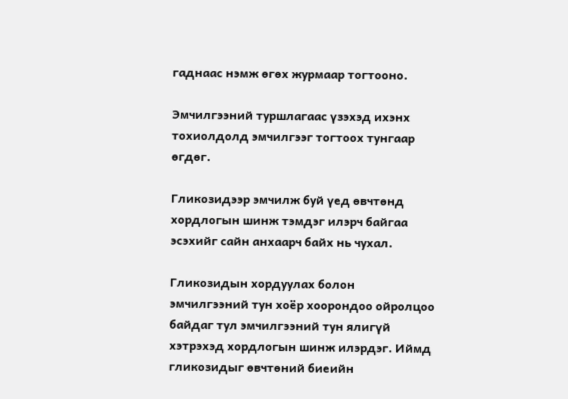гаднаас нэмж өгөх журмаар тогтооно.

Эмчилгээний туршлагаас үзэхэд ихэнх тохиолдолд эмчилгээг тогтоох тунгаар өгдөг.

Гликозидээр эмчилж буй үед өвчтөнд хордлогын шинж тэмдэг илэрч байгаа эсэхийг сайн анхаарч байх нь чухал.

Гликозидын хордуулах болон эмчилгээний тун хоёр хоорондоо ойролцоо байдаг тул эмчилгээний тун ялигүй хэтрэхэд хордлогын шинж илэрдэг. Иймд гликозидыг өвчтөний биеийн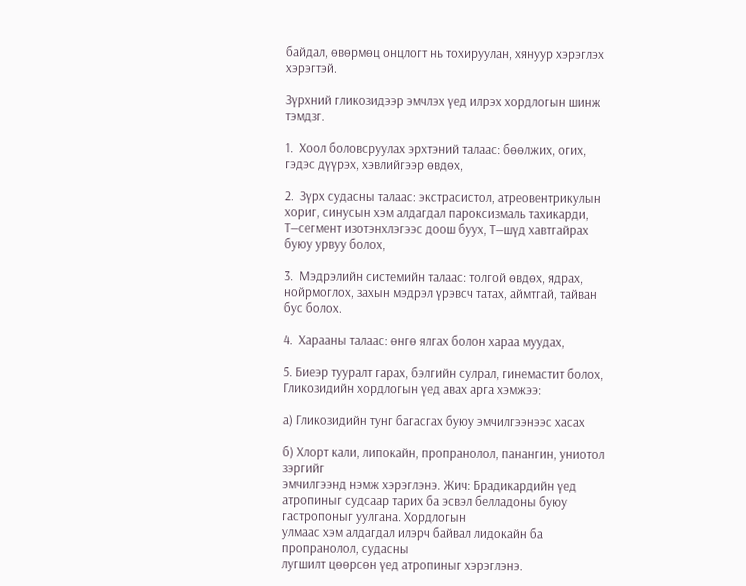байдал, өвөрмөц онцлогт нь тохируулан, хянуур хэрэглэх хэрэгтэй.

Зүрхний гликозидээр эмчлэх үед илрэх хордлогын шинж тэмдзг.

1.  Хоол боловсруулах эрхтэний талаас: бөөлжих, огих, гэдэс дүүрэх, хэвлийгээр өвдөх,

2.  Зүрх судасны талаас: экстрасистол, атреовентрикулын хориг, синусын хэм алдагдал пароксизмаль тахикарди, Т—сегмент изотэнхлэгээс доош буух, Т—шүд хавтгайрах буюу урвуу болох,

3.  Мэдрэлийн системийн талаас: толгой өвдөх, ядрах, нойрмоглох, захын мэдрэл үрэвсч татах, аймтгай, тайван бус болох.

4.  Харааны талаас: өнгө ялгах болон хараа муудах,

5. Биеэр тууралт гарах, бэлгийн сулрал, гинемастит болох,
Гликозидийн хордлогын үед авах арга хэмжээ:

а) Гликозидийн тунг багасгах буюу эмчилгээнээс хасах

б) Хлорт кали, липокайн, пропранолол, панангин, униотол зэргийг
эмчилгээнд нэмж хэрэглэнэ. Жич: Брадикардийн үед атропиныг судсаар тарих ба эсвэл белладоны буюу гастропоныг уулгана. Хордлогын
улмаас хэм алдагдал илэрч байвал лидокайн ба пропранолол, судасны
лугшилт цөөрсөн үед атропиныг хэрэглэнэ.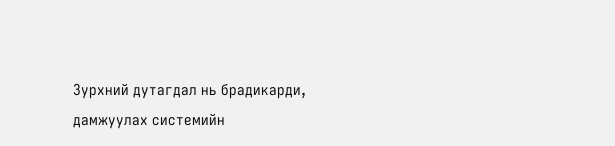Зурхний дутагдал нь брадикарди, дамжуулах системийн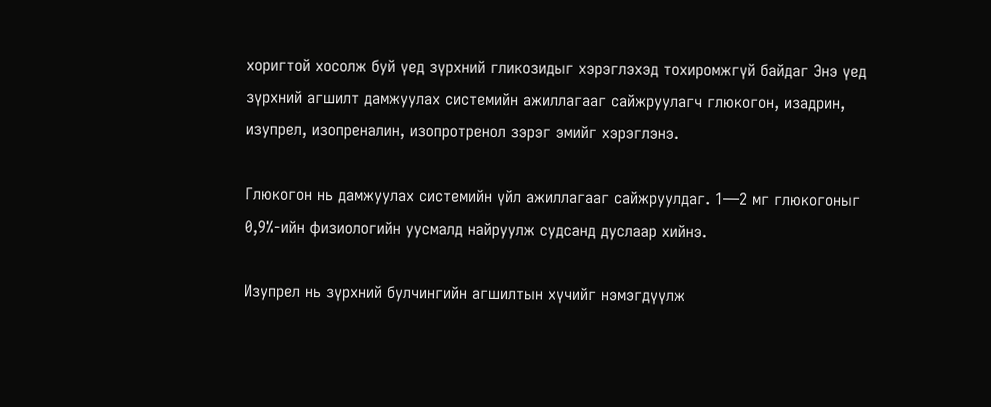хоригтой хосолж буй үед зүрхний гликозидыг хэрэглэхэд тохиромжгүй байдаг Энэ үед зүрхний агшилт дамжуулах системийн ажиллагааг сайжруулагч глюкогон, изадрин, изупрел, изопреналин, изопротренол зэрэг эмийг хэрэглэнэ.

Глюкогон нь дамжуулах системийн үйл ажиллагааг сайжруулдаг. 1—2 мг глюкогоныг 0,9%-ийн физиологийн уусмалд найруулж судсанд дуслаар хийнэ.

Изупрел нь зүрхний булчингийн агшилтын хүчийг нэмэгдүүлж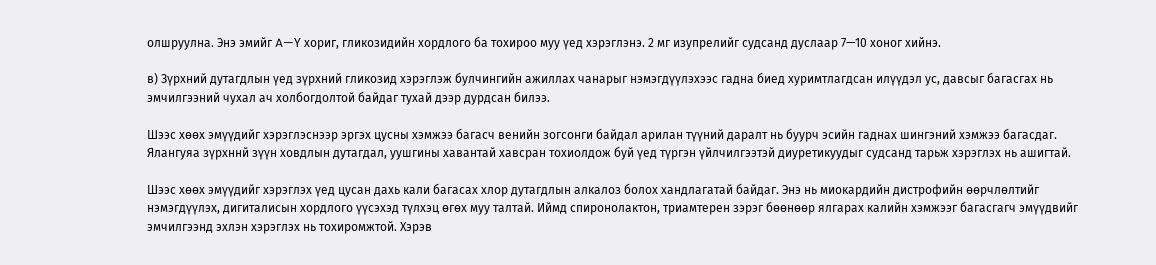олшруулна. Энэ эмийг A—Ү хориг, гликозидийн хордлого ба тохироо муу үед хэрэглэнэ. 2 мг изупрелийг судсанд дуслаар 7—10 хоног хийнэ.

в) Зүрхний дутагдлын үед зүрхний гликозид хэрэглэж булчингийн ажиллах чанарыг нэмэгдүүлэхээс гадна биед хуримтлагдсан илүүдэл ус, давсыг багасгах нь эмчилгээний чухал ач холбогдолтой байдаг тухай дээр дурдсан билээ.

Шээс хөөх эмүүдийг хэрэглэснээр эргэх цусны хэмжээ багасч венийн зогсонги байдал арилан түүний даралт нь буурч эсийн гаднах шингэний хэмжээ багасдаг. Ялангуяа зүрхннй зүүн ховдлын дутагдал, уушгины хавантай хавсран тохиолдож буй үед түргэн үйлчилгээтэй диуретикуудыг судсанд тарьж хэрэглэх нь ашигтай.

Шээс хөөх эмүүдийг хэрэглэх үед цусан дахь кали багасах хлор дутагдлын алкалоз болох хандлагатай байдаг. Энэ нь миокардийн дистрофийн өөрчлөлтийг нэмэгдүүлэх, дигиталисын хордлого үүсэхэд түлхэц өгөх муу талтай. Иймд спиронолактон, триамтерен зэрэг бөөнөөр ялгарах калийн хэмжээг багасгагч эмүүдвийг эмчилгээнд эхлэн хэрэглэх нь тохиромжтой. Хэрэв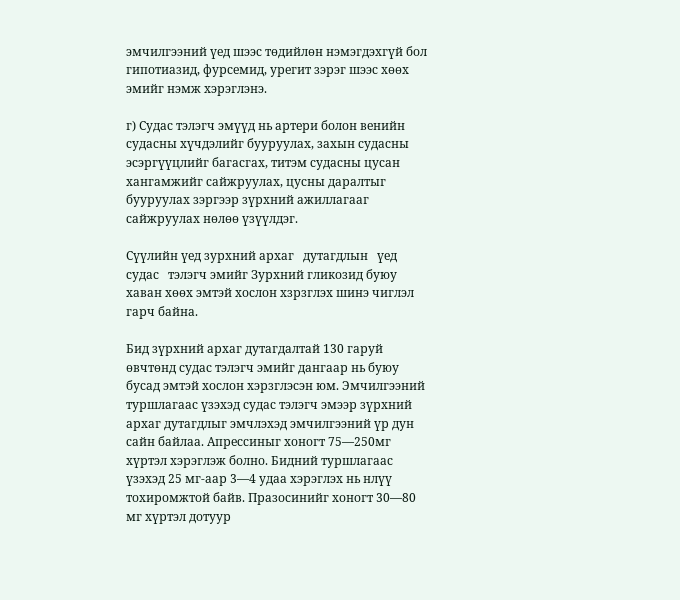эмчилгээний үед шээс төдийлөн нэмэгдэхгүй бол гипотиазид, фурсемид, урегит зэрэг шээс хөөх эмийг нэмж хэрэглэнэ.

г) Судас тэлэгч эмүүд нь артери болон венийн судасны хүчдэлийг бууруулах, захын судасны эсэргүүцлийг багасгах, титэм судасны цусан хангамжийг сайжруулах, цусны даралтыг бууруулах зэргээр зүрхний ажиллагааг сайжруулах нөлөө үзүүлдэг.

Сүүлийн үед зурхний архаг   дутагдлын   үед судас   тэлэгч эмийг Зурхний гликозид буюу хаван хөөх эмтэй хослон хзрзглэх шинэ чиглэл гарч байна.

Бид зүрхний архаг дутагдалтай 130 гаруй өвчтөнд судас тэлэгч эмийг дангаар нь буюу бусад эмтэй хослон хэрзглэсэн юм. Эмчилгээний туршлагаас үзэхэд судас тэлэгч эмээр зүрхний архаг дутагдлыг эмчлэхэд эмчилгээний үр дун сайн байлаа. Апрессиныг хоногт 75—250мг хүртэл хэрэглэж болно. Бидний туршлагаас үзэхэд 25 мг-аар 3—4 удаа хэрэглэх нь нлүү тохиромжтой байв. Празосинийг хоногт 30—80 мг хүртэл дотуур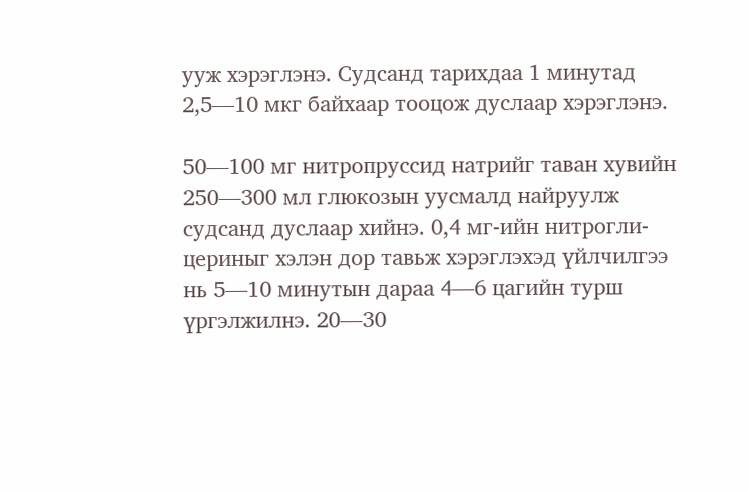ууж хэрэглэнэ. Судсанд тарихдаа 1 минутад 2,5—10 мкг байхаар тооцож дуслаар хэрэглэнэ.

50—100 мг нитропруссид натрийг таван хувийн 250—300 мл глюкозын уусмалд найруулж судсанд дуслаар хийнэ. 0,4 мг-ийн нитрогли-цериныг хэлэн дор тавьж хэрэглэхэд үйлчилгээ нь 5—10 минутын дараа 4—6 цагийн турш үргэлжилнэ. 20—30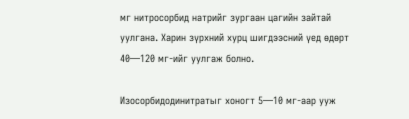мг нитросорбид натрийг зургаан цагийн зайтай уулгана. Харин зүрхний хурц шигдээсний үед өдөрт 40—120 мг-ийг уулгаж болно.

Изосорбидодинитратыг хоногт 5—10 мг-аар ууж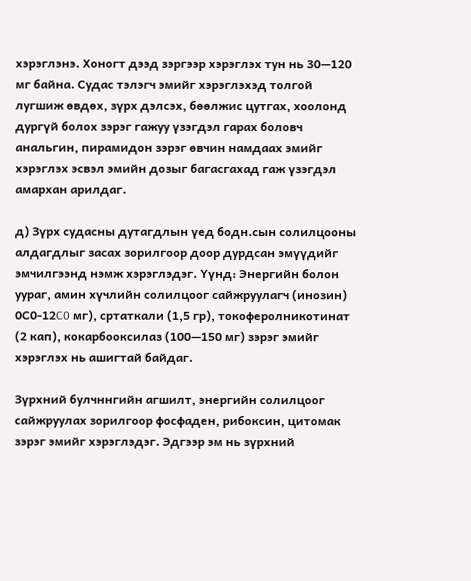хэрэглэнэ. Хоногт дээд зэргээр хэрэглэх тун нь 30—120 мг байна. Судас тэлэгч эмийг хэрэглэхэд толгой лугшиж өвдөх, зүрх дэлсэх, бөөлжис цутгах, хоолонд дургүй болох зэрэг гажуу үзэгдэл гарах боловч анальгин, пирамидон зэрэг өвчин намдаах эмийг хэрэглэх эсвэл эмийн дозыг багасгахад гаж үзэгдэл амархан арилдаг.

д) Зүрх судасны дутагдлын үед бодн.сын солилцооны алдагдлыг засах зорилгоор доор дурдсан эмүүдийг эмчилгээнд нэмж хэрэглэдэг. Үүнд: Энергийн болон уураг, амин хүчлийн солилцоог сайжруулагч (инозин) 0С0-12C0 мг), сртаткали (1,5 гр), токоферолникотинат (2 кап), кокарбооксилаз (100—150 мг) зэрэг эмийг хэрэглэх нь ашигтай байдаг.

Зүрхний булчннгийн агшилт, энергийн солилцоог сайжруулах зорилгоор фосфаден, рибоксин, цитомак зэрэг эмийг хэрэглэдэг. Эдгээр эм нь зүрхний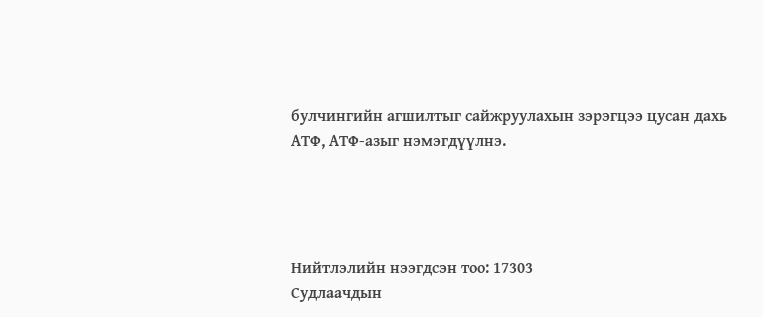булчингийн агшилтыг сайжруулахын зэрэгцээ цусан дахь АТФ, АТФ-азыг нэмэгдүүлнэ.




Нийтлэлийн нээгдсэн тоо: 17303
Судлаачдын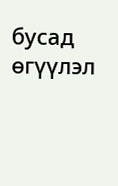бусад өгүүлэл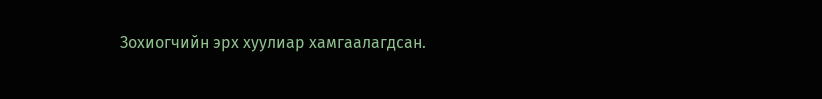Зохиогчийн эрх хуулиар хамгаалагдсан.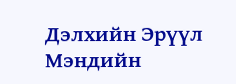Дэлхийн Эрүүл Мэндийн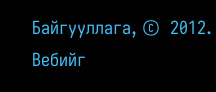Байгууллага, ©  2012.
Вебийг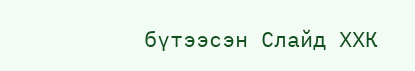бүтээсэн Слайд ХХК